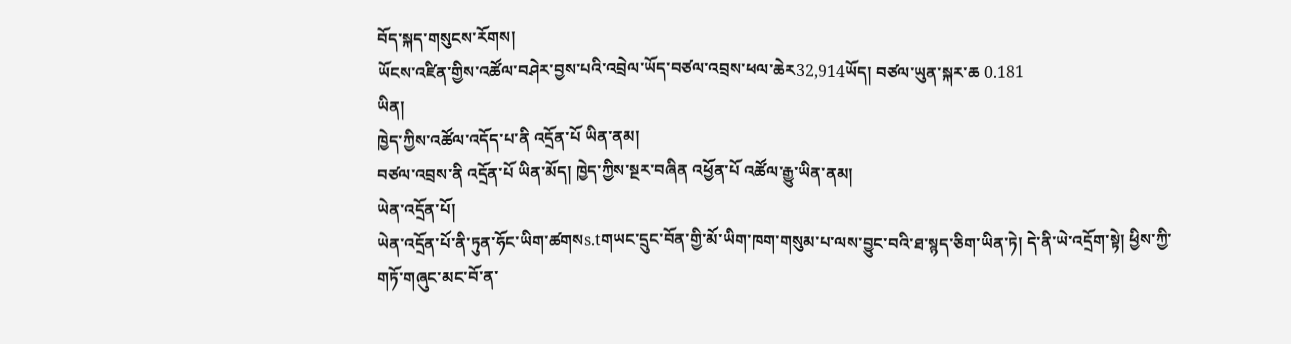བོད་སྐད་གསུངས་རོགས།
ཡོངས་འཛིན་གྱིས་འཚོལ་བཤེར་བྱས་པའི་འབྲེལ་ཡོད་བཙལ་འབྲས་ཕལ་ཆེར32,914ཡོད། བཙལ་ཡུན་སྐར་ཆ 0.181
ཡིན།
ཁྱེད་ཀྱིས་འཚོལ་འདོད་པ་ནི འདྲོན་པོ ཡིན་ནམ།
བཙལ་འབྲས་ནི འདྲོན་པོ ཡིན་མོད། ཁྱེད་ཀྱིས་སྔར་བཞིན འཕྱོན་པོ འཚོལ་རྒྱུ་ཡིན་ནམ།
ཡེན་འདྲོན་པོ།
ཡེན་འདྲོན་པོ་ནི་ཏུན་ཧོང་ཡིག་ཚགསs.tགཡང་དྲུང་བོན་གྱི་མོ་ཡིག་ཁག་གསུམ་པ་ལས་བྱུང་བའི་ཐ་སྙད་ཅིག་ཡིན་ཏེ། དེ་ནི་ཡེ་འདྲོག་སྟེ། ཕྱིས་ཀྱི་གཏོ་གཞུང་མང་བོ་ན་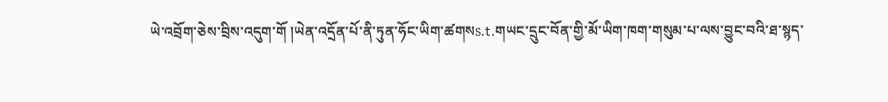ཡེ་འབྲོག་ཅེས་བྲིས་འདུག་གོ །ཡེན་འདྲོན་པོ་ནི་ཏུན་ཧོང་ཡིག་ཚགསs.t.གཡང་དྲུང་བོན་གྱི་མོ་ཡིག་ཁག་གསུམ་པ་ལས་བྱུང་བའི་ཐ་སྙད་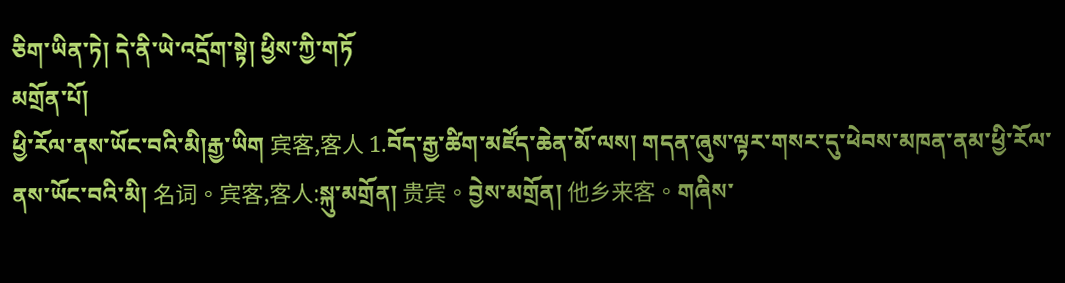ཅིག་ཡིན་ཏེ། དེ་ནི་ཡེ་འདྲོག་སྟེ། ཕྱིས་ཀྱི་གཏོ
མགྲོན་པོ།
ཕྱི་རོལ་ནས་ཡོང་བའི་མི།རྒྱ་ཡིག 宾客,客人 1.བོད་རྒྱ་ཚིག་མཛོད་ཆེན་མོ་ལས། གདན་ཞུས་ལྟར་གསར་དུ་ཕེབས་མཁན་ནམ་ཕྱི་རོལ་ནས་ཡོང་བའི་མི། 名词。宾客,客人:སྐུ་མགྲོན། 贵宾。བྱེས་མགྲོན། 他乡来客。གཞིས་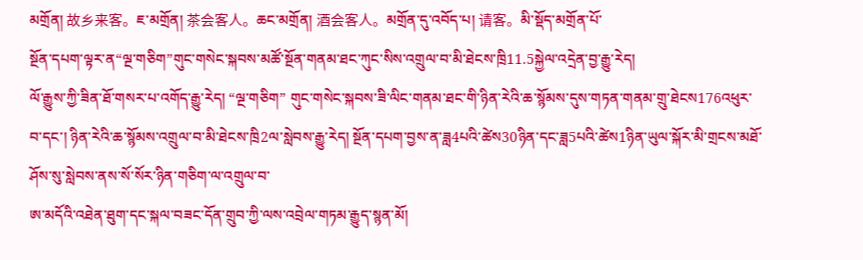མགྲོན། 故乡来客。ཇ་མགྲོན། 茶会客人。ཆང་མགྲོན། 酒会客人。མགྲོན་དུ་འབོད་པ། 请客。མི་སྡོད་མགྲོན་པོ་
སྔོན་དཔག་ལྟར་ན“ལྔ་གཅིག”གུང་གསེང་སྐབས་མཚོ་སྔོན་གནམ་ཐང་ཀུང་སིས་འགྲུལ་བ་མི་ཐེངས་ཁྲི11.5སྐྱེལ་འདྲེན་བྱ་རྒྱུ་རེད།
ལོ་རྒྱུས་ཀྱི་ཟིན་ཐོ་གསར་པ་འགོད་རྒྱུ་རེད། “ལྔ་གཅིག” གུང་གསེང་སྐབས་ཟི་ལིང་གནམ་ཐང་གི་ཉིན་རེའི་ཆ་སྙོམས་དུས་གཏན་གནམ་གྲུ་ཐེངས176འཕུར་བ་དང་། ཉིན་རེའི་ཆ་སྙོམས་འགྲུལ་བ་མི་ཐེངས་ཁྲི2ལ་སླེབས་རྒྱུ་རེད། སྔོན་དཔག་བྱས་ན་ཟླ4པའི་ཚེས30ཉིན་དང་ཟླ5པའི་ཚེས1ཉིན་ཡུལ་སྐོར་མི་གྲངས་མཐོ་ཤོས་སུ་སླེབས་ནས་སོ་སོར་ཉིན་གཅིག་ལ་འགྲུལ་བ་
ཨ་མདོའི་འཐེན་ཐུག་དང་སྐལ་བཟང་དོན་གྲུབ་ཀྱི་ལས་འབྲེལ་གཏམ་རྒྱུད་སྙན་མོ།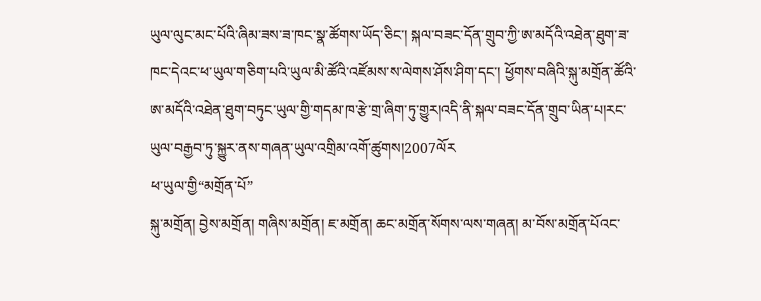ཡུལ་ལུང་མང་པོའི་ཞིམ་ཟས་ཟ་ཁང་སྣ་ཚོགས་ཡོད་ཅིང་། སྐལ་བཟང་དོན་གྲུབ་ཀྱི་ཨ་མདོའི་འཐེན་ཐུག་ཟ་ཁང་དེའང་ཕ་ཡུལ་གཅིག་པའི་ཡུལ་མི་ཚོའི་འཛོམས་ས་ལེགས་ཤོས་ཤིག་དང་། ཕྱོགས་བཞིའི་སྐུ་མགྲོན་ཚོའི་ཨ་མདོའི་འཐེན་ཐུག་བཏུང་ཡུལ་གྱི་གདམ་ཁ་རྩེ་གྲ་ཞིག་ཏུ་གྱུར།འདི་ནི་སྐལ་བཟང་དོན་གྲུབ་ཡིན་པ།རང་ཡུལ་བརྒྱབ་ཏུ་སྐྱུར་ནས་གཞན་ཡུལ་འགྲིམ་འགོ་ཚུགས།2007ལོར
ཕ་ཡུལ་གྱི“མགྲོན་པོ”
སྐུ་མགྲོན། བྱེས་མགྲོན། གཞིས་མགྲོན། ཇ་མགྲོན། ཆང་མགྲོན་སོགས་ལས་གཞན། མ་བོས་མགྲོན་པོའང་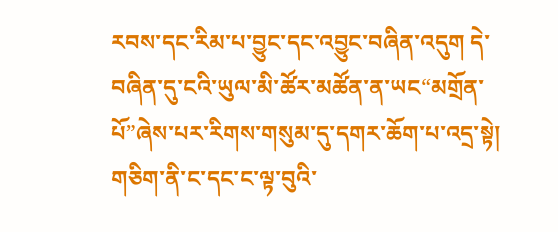རབས་དང་རིམ་པ་བྱུང་དང་འབྱུང་བཞིན་འདུག དེ་བཞིན་དུ་ངའི་ཡུལ་མི་ཚོར་མཚོན་ན་ཡང“མགྲོན་པོ”ཞེས་པར་རིགས་གསུམ་དུ་དགར་ཆོག་པ་འདྲ་སྟེ། གཅིག་ནི་ང་དང་ང་ལྟ་བུའི་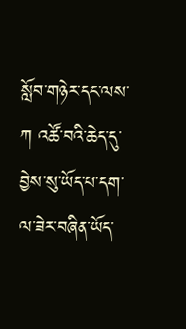སློབ་གཉེར་དང་ལས་ཀ འཚོ་བའི་ཆེད་དུ་བྱེས་སུ་ཡོད་པ་དག་ལ་ཟེར་བཞིན་ཡོད་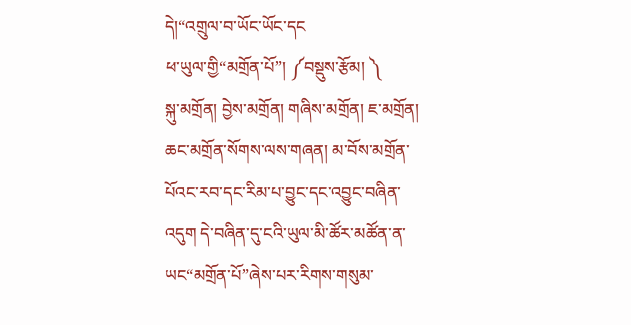དེ།“འགྲུལ་བ་ཡོང་ཡོང་དང
ཕ་ཡུལ་གྱི“མགྲོན་པོ”། ༼བསྡུས་རྩོམ། ༽
སྐུ་མགྲོན། བྱེས་མགྲོན། གཞིས་མགྲོན། ཇ་མགྲོན། ཆང་མགྲོན་སོགས་ལས་གཞན། མ་བོས་མགྲོན་པོའང་རབ་དང་རིམ་པ་བྱུང་དང་འབྱུང་བཞིན་འདུག དེ་བཞིན་དུ་ངའི་ཡུལ་མི་ཚོར་མཚོན་ན་ཡང“མགྲོན་པོ”ཞེས་པར་རིགས་གསུམ་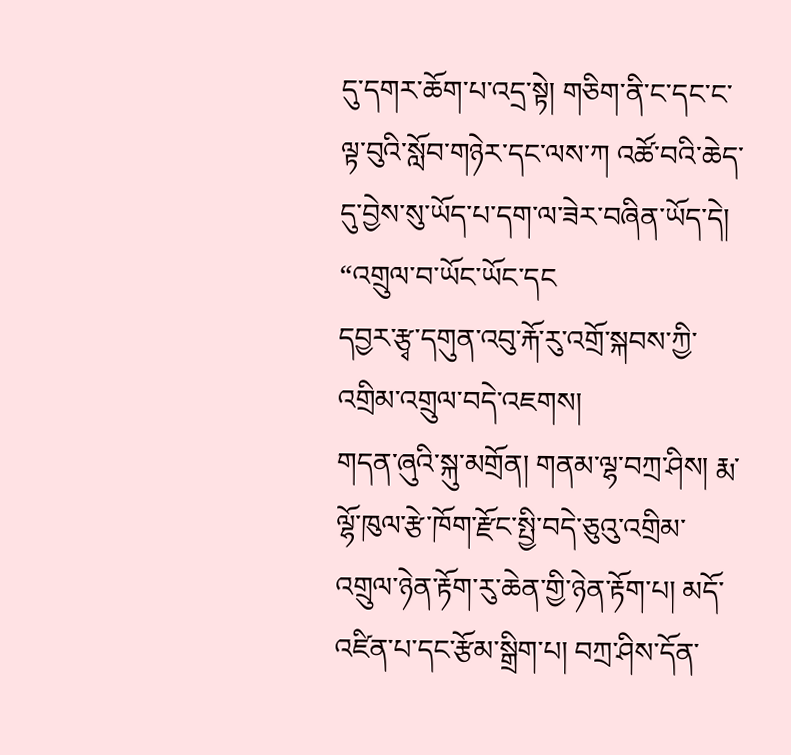དུ་དགར་ཆོག་པ་འདྲ་སྟེ། གཅིག་ནི་ང་དང་ང་ལྟ་བུའི་སློབ་གཉེར་དང་ལས་ཀ འཚོ་བའི་ཆེད་དུ་བྱེས་སུ་ཡོད་པ་དག་ལ་ཟེར་བཞིན་ཡོད་དེ། “འགྲུལ་བ་ཡོང་ཡོང་དང
དབྱར་རྩྭ་དགུན་འབུ་རྐོ་རུ་འགྲོ་སྐབས་ཀྱི་འགྲིམ་འགྲུལ་བདེ་འཇགས།
གདན་ཞུའི་སྐུ་མགྲོན། གནམ་ལྷ་བཀྲ་ཤིས། རྨ་ལྷོ་ཁུལ་རྩེ་ཁོག་རྫོང་སྤྱི་བདེ་ཅུའུ་འགྲིམ་འགྲུལ་ཉེན་རྟོག་རུ་ཆེན་གྱི་ཉེན་རྟོག་པ། མདོ་འཛིན་པ་དང་རྩོམ་སྒྲིག་པ། བཀྲ་ཤིས་དོན་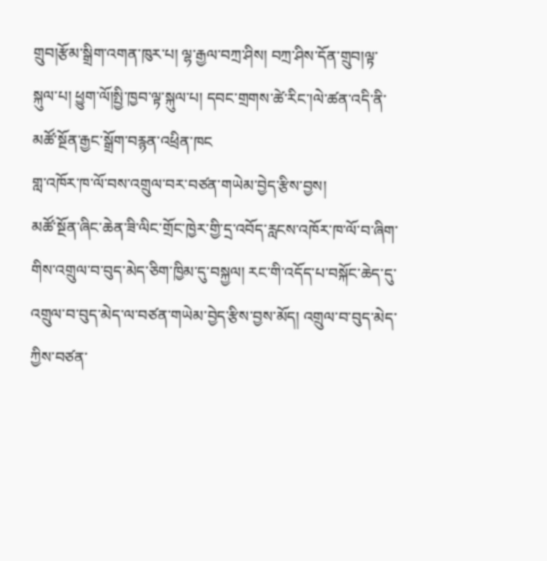གྲུབ།རྩོམ་སྒྲིག་འགན་ཁུར་པ། ལྷ་རྒྱལ་བཀྲ་ཤིས། བཀྲ་ཤིས་དོན་གྲུབ།ལྟ་སྐུལ་པ། ཕྱུག་ལོ།སྤྱི་ཁྱབ་ལྟ་སྐུལ་པ། དབང་གྲགས་ཚེ་རིང་།ལེ་ཚན་འདི་ནི་མཚོ་སྔོན་རྒྱང་སྒྲོག་བརྙན་འཕྲིན་ཁང
གླ་འཁོར་ཁ་ལོ་བས་འགྲུལ་བར་བཙན་གཡེམ་བྱེད་རྩིས་བྱས།
མཚོ་སྔོན་ཞིང་ཆེན་ཟི་ལིང་གྲོང་ཁྱེར་གྱི་དྲ་འབོད་རླངས་འཁོར་ཁ་ལོ་བ་ཞིག་གིས་འགྲུལ་བ་བུད་མེད་ཅིག་ཁྱིམ་དུ་བསྐྱལ། རང་གི་འདོད་པ་བསྐོང་ཆེད་དུ་འགྲུལ་བ་བུད་མེད་ལ་བཙན་གཡེམ་བྱེད་རྩིས་བྱས་མོད། འགྲུལ་བ་བུད་མེད་ཀྱིས་བཙན་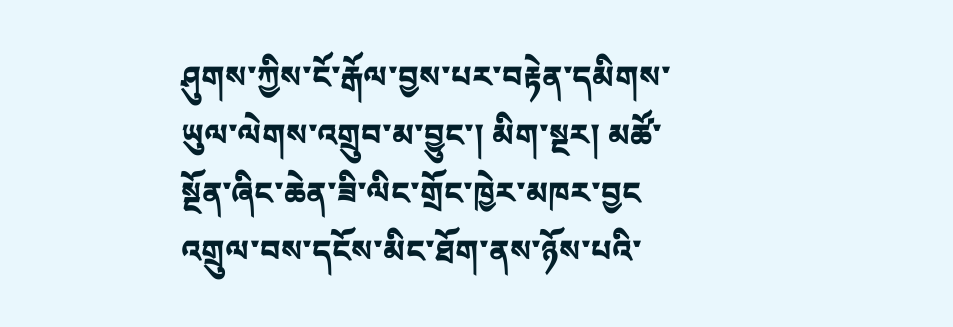ཤུགས་ཀྱིས་ངོ་རྒོལ་བྱས་པར་བརྟེན་དམིགས་ཡུལ་ལེགས་འགྲུབ་མ་བྱུང་། མིག་སྔར། མཚོ་སྔོན་ཞིང་ཆེན་ཟི་ལིང་གྲོང་ཁྱེར་མཁར་བྱང
འགྲུལ་བས་དངོས་མིང་ཐོག་ནས་ཉོས་པའི་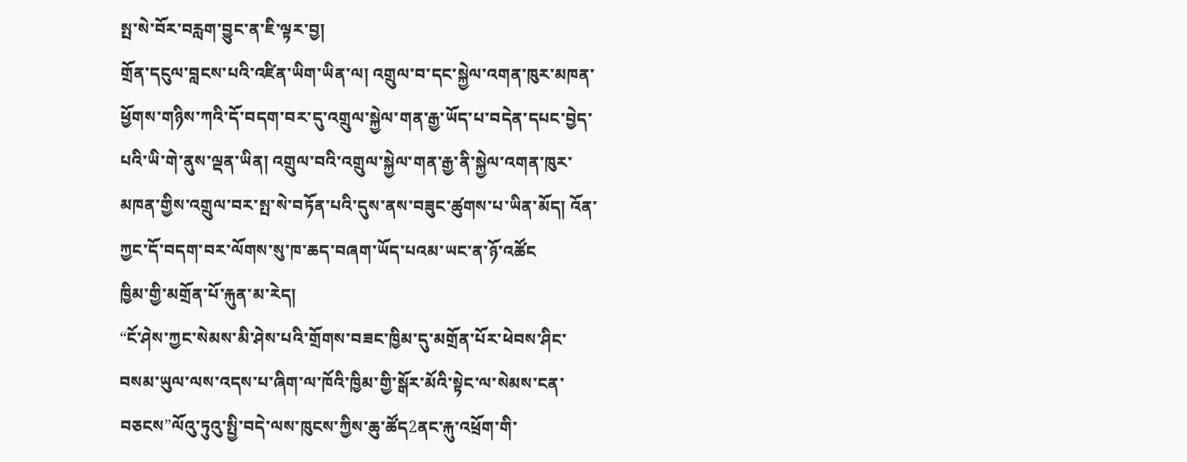སྤ་སེ་བོར་བརླག་བྱུང་ན་ཇི་ལྟར་བྱ།
གྲོན་དངུལ་བླངས་པའི་འཛིན་ཡིག་ཡིན་ལ། འགྲུལ་བ་དང་སྐྱེལ་འགན་ཁུར་མཁན་ཕྱོགས་གཉིས་ཀའི་དོ་བདག་བར་དུ་འགྲུལ་སྐྱེལ་གན་རྒྱ་ཡོད་པ་བདེན་དཔང་བྱེད་པའི་ཡི་གེ་ནུས་ལྡན་ཡིན། འགྲུལ་བའི་འགྲུལ་སྐྱེལ་གན་རྒྱ་ནི་སྐྱེལ་འགན་ཁུར་མཁན་གྱིས་འགྲུལ་བར་སྤ་སེ་བཏོན་པའི་དུས་ནས་བཟུང་ཚུགས་པ་ཡིན་མོད། འོན་ཀྱང་དོ་བདག་བར་ལོགས་སུ་ཁ་ཆད་བཞག་ཡོད་པའམ་ཡང་ན་ཉོ་འཚོང
ཁྱིམ་གྱི་མགྲོན་པོ་རྐུན་མ་རེད།
“ངོ་ཤེས་ཀྱང་སེམས་མི་ཤེས་པའི་གྲོགས་བཟང་ཁྱིམ་དུ་མགྲོན་པོར་ཕེབས་ཤིང་བསམ་ཡུལ་ལས་འདས་པ་ཞིག་ལ་ཁོའི་ཁྱིམ་གྱི་སྒོར་མོའི་སྟེང་ལ་སེམས་ངན་བཅངས”ལོའུ་ཏུའུ་སྤྱི་བདེ་ལས་ཁུངས་ཀྱིས་ཆུ་ཚོད2ནང་རྐུ་འཕྲོག་གི་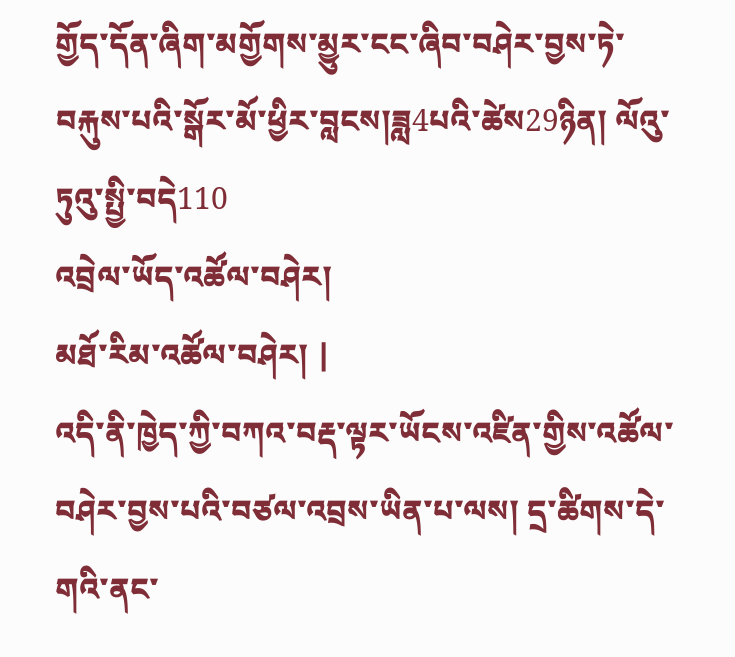གྱོད་དོན་ཞིག་མགྱོགས་མྱུར་ངང་ཞིབ་བཤེར་བྱས་ཏེ་བརྐུས་པའི་སྒོར་མོ་ཕྱིར་བླངས།ཟླ4པའི་ཚེས29ཉིན། ལོའུ་ཏུའུ་སྤྱི་བདེ110
འབྲེལ་ཡོད་འཚོལ་བཤེར།
མཐོ་རིམ་འཚོལ་བཤེར། |
འདི་ནི་ཁྱེད་ཀྱི་བཀའ་བརྡ་ལྟར་ཡོངས་འཛིན་གྱིས་འཚོལ་བཤེར་བྱས་པའི་བཙལ་འབྲས་ཡིན་པ་ལས། དྲ་ཚིགས་དེ་གའི་ནང་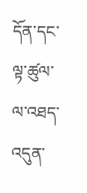དོན་དང་ལྟ་ཚུལ་ལ་འཐད་འདུན་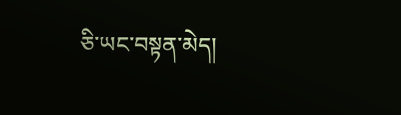ཅི་ཡང་བསྟན་མེད།